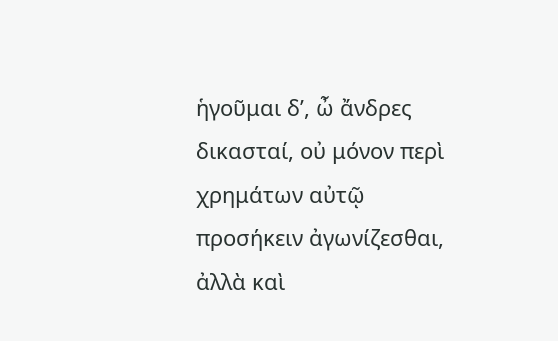ἡγοῦμαι δʼ, ὦ ἄνδρες δικασταί, οὐ μόνον περὶ χρημάτων αὐτῷ προσήκειν ἀγωνίζεσθαι, ἀλλὰ καὶ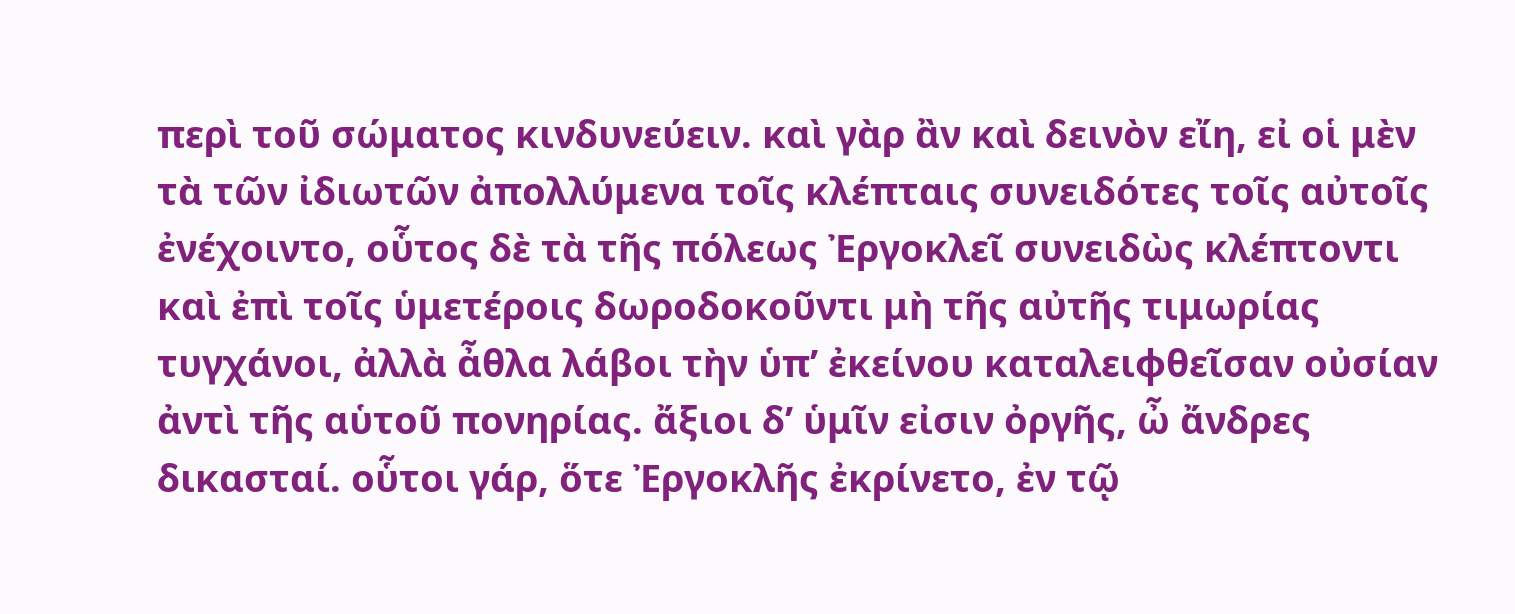περὶ τοῦ σώματος κινδυνεύειν. καὶ γὰρ ἂν καὶ δεινὸν εἴη, εἰ οἱ μὲν τὰ τῶν ἰδιωτῶν ἀπολλύμενα τοῖς κλέπταις συνειδότες τοῖς αὐτοῖς ἐνέχοιντο, οὗτος δὲ τὰ τῆς πόλεως Ἐργοκλεῖ συνειδὼς κλέπτοντι καὶ ἐπὶ τοῖς ὑμετέροις δωροδοκοῦντι μὴ τῆς αὐτῆς τιμωρίας τυγχάνοι, ἀλλὰ ἆθλα λάβοι τὴν ὑπʼ ἐκείνου καταλειφθεῖσαν οὐσίαν ἀντὶ τῆς αὑτοῦ πονηρίας. ἄξιοι δʼ ὑμῖν εἰσιν ὀργῆς, ὦ ἄνδρες δικασταί. οὗτοι γάρ, ὅτε Ἐργοκλῆς ἐκρίνετο, ἐν τῷ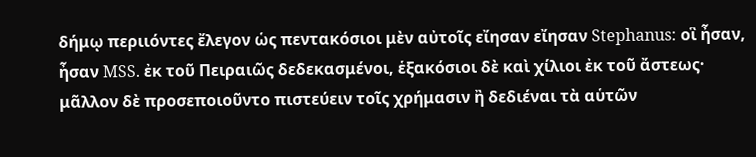δήμῳ περιιόντες ἔλεγον ὡς πεντακόσιοι μὲν αὐτοῖς εἴησαν εἴησαν Stephanus: οἳ ἦσαν, ἦσαν MSS. ἐκ τοῦ Πειραιῶς δεδεκασμένοι, ἑξακόσιοι δὲ καὶ χίλιοι ἐκ τοῦ ἄστεως· μᾶλλον δὲ προσεποιοῦντο πιστεύειν τοῖς χρήμασιν ἢ δεδιέναι τὰ αὑτῶν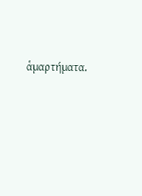ἁμαρτήματα.